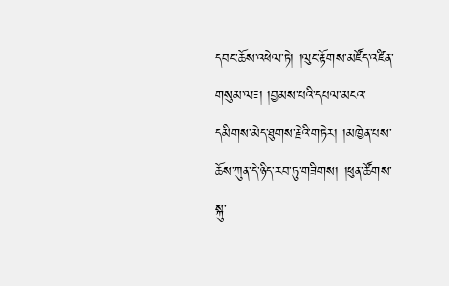དབང་ཆོས་འཕེལ་ཏེ། །ལུང་རྟོགས་མཛོད་འཛིན་གསུམ་ལ༴། །བྱམས་པའི་དཔལ་མངའ་དམིགས་མེད་ཐུགས་རྗེའི་གཏེར། །མཁྱེན་པས་ཆོས་ཀུན་དེ་ཉིད་རབ་ཏུ་གཟིགས། །ཕུན་ཚོགས་སྐུ་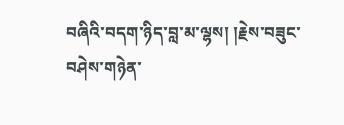བཞིའི་བདག་ཉིད་བླ་མ་ལྷས། །རྗེས་བཟུང་བཤེས་གཉེན་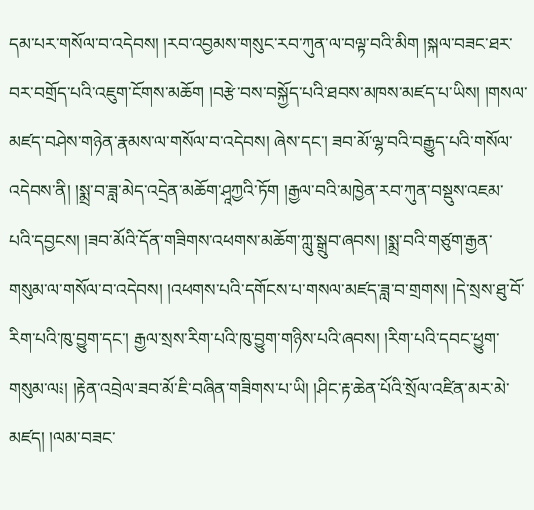དམ་པར་གསོལ་བ་འདེབས། །རབ་འབྱམས་གསུང་རབ་ཀུན་ལ་བལྟ་བའི་མིག །སྐལ་བཟང་ཐར་བར་བགྲོད་པའི་འཇུག་ངོགས་མཆོག །བརྩེ་བས་བསྐྱོད་པའི་ཐབས་མཁས་མཛད་པ་ཡིས། །གསལ་མཛད་བཤེས་གཉེན་རྣམས་ལ་གསོལ་བ་འདེབས། ཞེས་དང་། ཟབ་མོ་ལྷ་བའི་བརྒྱུད་པའི་གསོལ་འདེབས་ནི། །སྨྲ་བ་ཟླ་མེད་འདྲེན་མཆོག་ཤཱཀྱའི་ཏོག །རྒྱལ་བའི་མཁྱེན་རབ་ཀུན་བསྡུས་འཇམ་པའི་དབྱངས། །ཟབ་མོའི་དོན་གཟིགས་འཕགས་མཆོག་ཀླུ་སྒྲུབ་ཞབས། །སྨྲ་བའི་གཙུག་རྒྱན་གསུམ་ལ་གསོལ་བ་འདེབས། །འཕགས་པའི་དགོངས་པ་གསལ་མཛད་ཟླ་བ་གྲགས། །དེ་སྲས་ཐུ་བོ་རིག་པའི་ཁུ་བྱུག་དང་། རྒྱལ་སྲས་རིག་པའི་ཁུ་བྱུག་གཉིས་པའི་ཞབས། །རིག་པའི་དབང་ཕྱུག་གསུམ་ལ༴། །རྟེན་འབྲེལ་ཟབ་མོ་ཇི་བཞིན་གཟིགས་པ་ཡི། །ཤིང་རྟ་ཆེན་པོའི་སྲོལ་འཛིན་མར་མེ་མཛད། །ལམ་བཟང་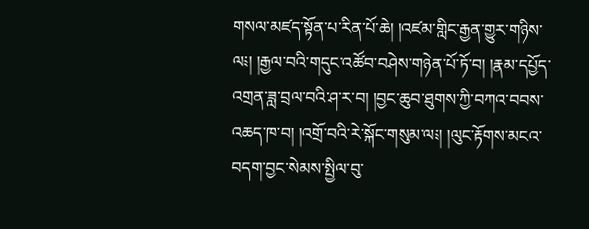གསལ་མཛད་སྟོན་པ་རིན་པོ་ཆེ། །འཛམ་གླིང་རྒྱན་གྱུར་གཉིས་ལ༴། །རྒྱལ་བའི་གདུང་འཚོབ་བཤེས་གཉེན་པོ་ཏོ་བ། །རྣམ་དཔྱོད་འགྲན་ཟླ་བྲལ་བའི་ཤ་ར་བ། །བྱང་ཆུབ་ཐུགས་ཀྱི་བཀའ་བབས་འཆད་ཁ་བ། །འགྲོ་བའི་རེ་སྐོང་གསུམ་ལ༴། །ལུང་རྟོགས་མངའ་བདག་བྱང་སེམས་སྤྱིལ་བུ་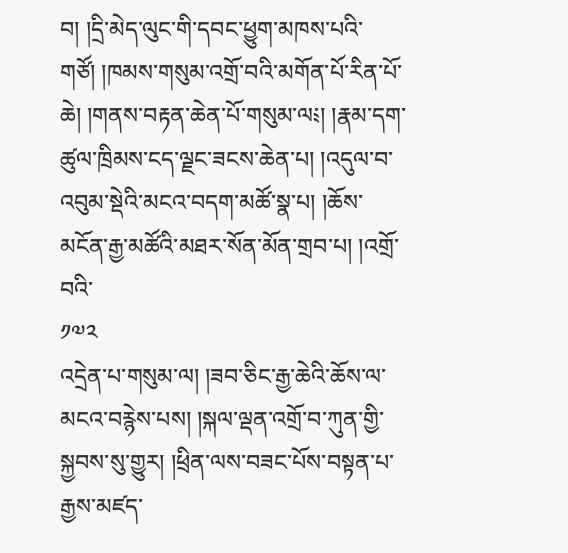བ། །དྲི་མེད་ལུང་གི་དབང་ཕྱུག་མཁས་པའི་གཙོ། །ཁམས་གསུམ་འགྲོ་བའི་མགོན་པོ་རིན་པོ་ཆེ། །གནས་བརྟན་ཆེན་པོ་གསུམ་ལ༴། །རྣམ་དག་ཚུལ་ཁྲིམས་ངད་ལྗང་ཟངས་ཆེན་པ། །འདུལ་བ་འབུམ་སྡེའི་མངའ་བདག་མཚོ་སྣ་པ། །ཆོས་མངོན་རྒྱ་མཚོའི་མཐར་སོན་མོན་གྲབ་པ། །འགྲོ་བའི་
༡༧༢
འདྲེན་པ་གསུམ་ལ། །ཟབ་ཅིང་རྒྱ་ཆེའི་ཆོས་ལ་མངའ་བརྙེས་པས། །སྐལ་ལྡན་འགྲོ་བ་ཀུན་གྱི་སྐྱབས་སུ་གྱུར། །ཕྲིན་ལས་བཟང་པོས་བསྟན་པ་རྒྱས་མཛད་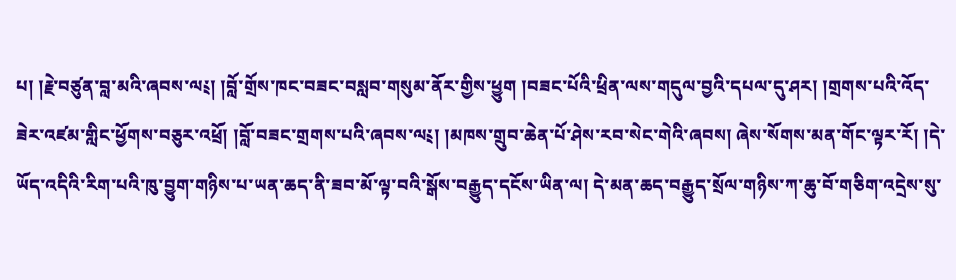པ། །རྗེ་བཙུན་བླ་མའི་ཞབས་ལ༴། །བློ་གྲོས་ཁང་བཟང་བསླབ་གསུམ་ནོར་གྱིས་ཕྱུག །བཟང་པོའི་ཕྲིན་ལས་གདུལ་བྱའི་དཔལ་དུ་ཤར། །གྲགས་པའི་འོད་ཟེར་འཛམ་གླིང་ཕྱོགས་བཅུར་འཕྲོ། །བློ་བཟང་གྲགས་པའི་ཞབས་ལ༴། །མཁས་གྲུབ་ཆེན་པོ་ཤེས་རབ་སེང་གེའི་ཞབས། ཞེས་སོགས་མན་གོང་ལྟར་རོ། །དེ་ཡོད་འདིའི་རིག་པའི་ཁུ་བྱུག་གཉིས་པ་ཡན་ཆད་ནི་ཟབ་མོ་ལྟ་བའི་སྒོས་བརྒྱུད་དངོས་ཡིན་ལ། དེ་མན་ཆད་བརྒྱུད་སྲོལ་གཉིས་ཀ་ཆུ་བོ་གཅིག་འདྲེས་སུ་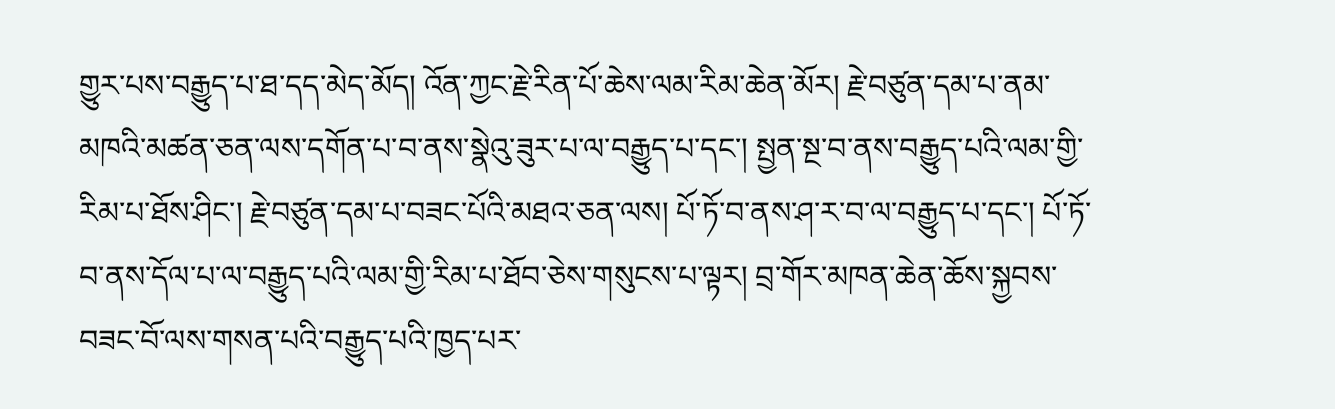གྱུར་པས་བརྒྱུད་པ་ཐ་དད་མེད་མོད། འོན་ཀྱང་རྗེ་རིན་པོ་ཆེས་ལམ་རིམ་ཆེན་མོར། རྗེ་བཙུན་དམ་པ་ནམ་མཁའི་མཚན་ཅན་ལས་དགོན་པ་བ་ནས་སྣེའུ་ཟུར་པ་ལ་བརྒྱུད་པ་དང་། སྤྱན་སྔ་བ་ནས་བརྒྱུད་པའི་ལམ་གྱི་རིམ་པ་ཐོས་ཤིང་། རྗེ་བཙུན་དམ་པ་བཟང་པོའི་མཐའ་ཅན་ལས། པོ་ཏོ་བ་ནས་ཤ་ར་བ་ལ་བརྒྱུད་པ་དང་། པོ་ཏོ་བ་ནས་དོལ་པ་ལ་བརྒྱུད་པའི་ལམ་གྱི་རིམ་པ་ཐོབ་ཅེས་གསུངས་པ་ལྟར། བྲ་གོར་མཁན་ཆེན་ཆོས་སྐྱབས་བཟང་བོ་ལས་གསན་པའི་བརྒྱུད་པའི་ཁྱད་པར་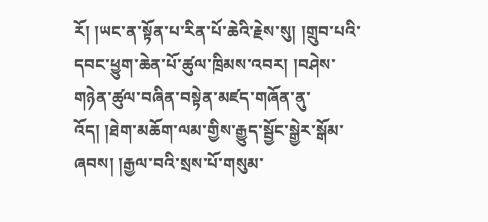རོ། །ཡང་ན་སྟོན་པ་རིན་པོ་ཆེའི་རྗེས་སུ། །གྲུབ་པའི་དབང་ཕྱུག་ཆེན་པོ་ཚུལ་ཁྲིམས་འབར། །བཤེས་གཉེན་ཚུལ་བཞིན་བསྟེན་མཛད་གཞོན་ནུ་འོད། །ཐེག་མཆོག་ལམ་གྱིས་རྒྱུད་སྦྱོང་སྒྱེར་སྒོམ་ཞབས། །རྒྱལ་བའི་སྲས་པོ་གསུམ་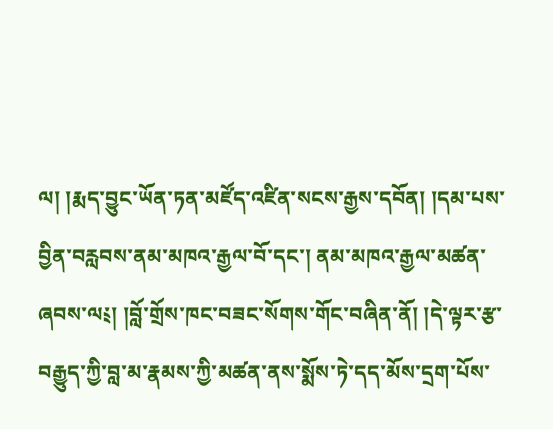ལ། །རྨད་བྱུང་ཡོན་ཏན་མཛོད་འཛིན་སངས་རྒྱས་དབོན། །དམ་པས་བྱིན་བརླབས་ནམ་མཁའ་རྒྱལ་བོ་དང་། ནམ་མཁའ་རྒྱལ་མཚན་ཞབས་ལ༴། །བློ་གྲོས་ཁང་བཟང་སོགས་གོང་བཞིན་ནོ། །དེ་ལྟར་རྩ་བརྒྱུད་ཀྱི་བླ་མ་རྣམས་ཀྱི་མཚན་ནས་སྨོས་ཏེ་དད་མོས་དྲག་པོས་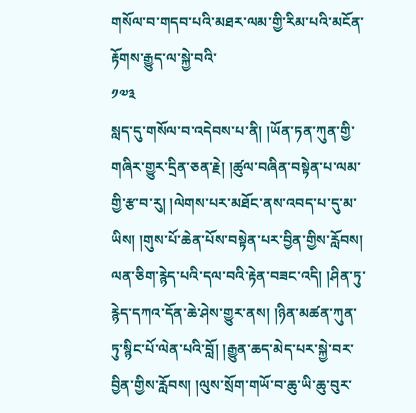གསོལ་བ་གདབ་པའི་མཐར་ལམ་གྱི་རིམ་པའི་མངོན་རྟོགས་རྒྱུད་ལ་སྐྱེ་བའི་
༡༧༣
སླད་དུ་གསོལ་བ་འདེབས་པ་ནི། །ཡོན་ཏན་ཀུན་གྱི་གཞིར་གྱུར་དྲིན་ཅན་རྗེ། །ཚུལ་བཞིན་བསྟེན་པ་ལམ་གྱི་རྩ་བ་རུ། །ལེགས་པར་མཐོང་ནས་འབད་པ་དུ་མ་ཡིས། །གུས་པོ་ཆེན་པོས་བསྟེན་པར་བྱིན་གྱིས་རློབས། ལན་ཅིག་རྙེད་པའི་དལ་བའི་རྟེན་བཟང་འདི། །ཤིན་ཏུ་རྙེད་དཀའ་དོན་ཆེ་ཤེས་གྱུར་ནས། །ཉིན་མཚན་ཀུན་ཏུ་སྙིང་པོ་ལེན་པའི་བློ། །རྒྱུན་ཆད་མེད་པར་སྐྱེ་བར་བྱིན་གྱིས་རློབས། །ལུས་སྲོག་གཡོ་བ་ཆུ་ཡི་ཆུ་བུར་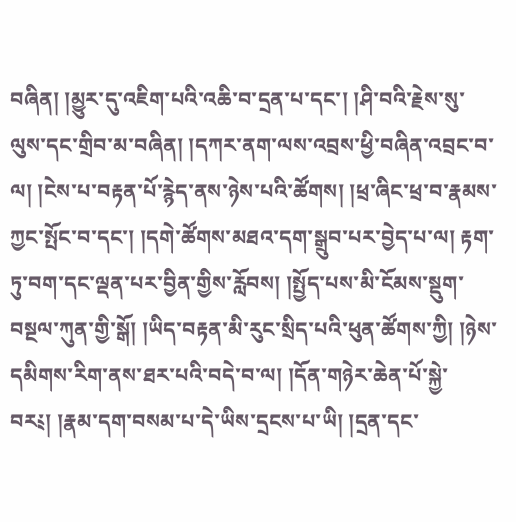བཞིན། །མྱུར་དུ་འཇིག་པའི་འཆི་བ་དྲན་པ་དང་། །ཤི་བའི་རྗེས་སུ་ལུས་དང་གྲིབ་མ་བཞིན། །དཀར་ནག་ལས་འབྲས་ཕྱི་བཞིན་འབྲང་བ་ལ། །ངེས་པ་བརྟན་པོ་རྙེད་ནས་ཉེས་པའི་ཚོགས། །ཕྲ་ཞིང་ཕྲ་བ་རྣམས་ཀྱང་སྤོང་བ་དང་། །དགེ་ཚོགས་མཐའ་དག་སྒྲུབ་པར་བྱེད་པ་ལ། རྟག་ཏུ་བག་དང་ལྡན་པར་བྱིན་གྱིས་རློབས། །སྤྱོད་པས་མི་ངོམས་སྡུག་བསྔལ་ཀུན་གྱི་སྒོ། །ཡིད་བརྟན་མི་རུང་སྲིད་པའི་ཕུན་ཚོགས་ཀྱི། །ཉེས་དམིགས་རིག་ནས་ཐར་པའི་བདེ་བ་ལ། །དོན་གཉེར་ཆེན་པོ་སྐྱེ་བར༴། །རྣམ་དག་བསམ་པ་དེ་ཡིས་དྲངས་པ་ཡི། །དྲན་དང་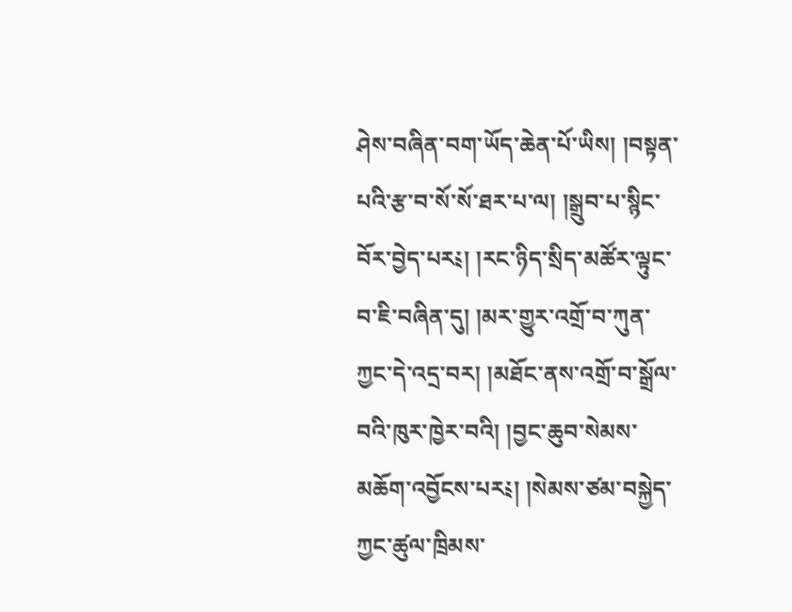ཤེས་བཞིན་བག་ཡོད་ཆེན་པོ་ཡིས། །བསྟན་པའི་རྩ་བ་སོ་སོ་ཐར་པ་ལ། །སྒྲུབ་པ་སྙིང་བོར་བྱེད་པར༴། །རང་ཉིད་སྲིད་མཚོར་ལྟུང་བ་ཇི་བཞིན་དུ། །མར་གྱུར་འགྲོ་བ་ཀུན་ཀྱང་དེ་འདྲ་བར། །མཐོང་ནས་འགྲོ་བ་སྒྲོལ་བའི་ཁུར་ཁྱེར་བའི། །བྱང་ཆུབ་སེམས་མཆོག་འབྱོངས་པར༴། །སེམས་ཙམ་བསྐྱེད་ཀྱང་ཚུལ་ཁྲིམས་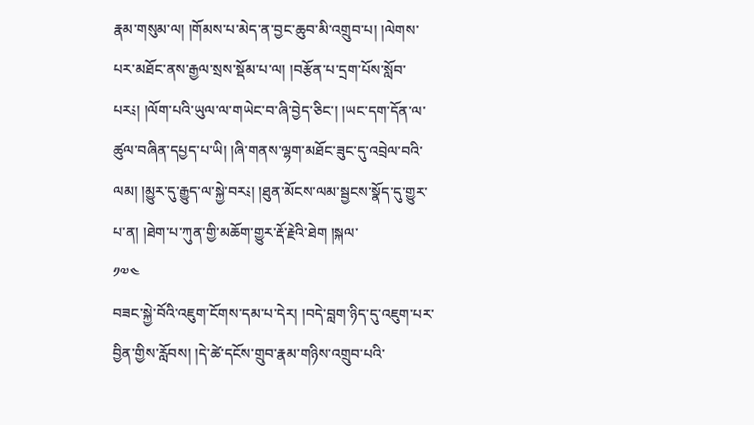རྣམ་གསུམ་ལ། །གོམས་པ་མེད་ན་བྱང་ཆུབ་མི་འགྲུབ་པ། །ལེགས་པར་མཐོང་ནས་རྒྱལ་སྲས་སྡོམ་པ་ལ། །བརྩོན་པ་དྲག་པོས་སློབ་པར༴། །ལོག་པའི་ཡུལ་ལ་གཡེང་བ་ཞི་བྱེད་ཅིང་། །ཡང་དག་དོན་ལ་ཚུལ་བཞིན་དཔྱད་པ་ཡི། །ཞི་གནས་ལྷག་མཐོང་ཟུང་དུ་འབྲེལ་བའི་ལམ། །མྱུར་དུ་རྒྱུད་ལ་སྐྱེ་བར༴། །ཐུན་མོངས་ལམ་སྦྱངས་སྣོད་དུ་གྱུར་པ་ན། །ཐེག་པ་ཀུན་གྱི་མཆོག་གྱུར་རྡོ་རྗེའི་ཐེག །སྐལ་
༡༧༤
བཟང་སྐྱེ་བོའི་འཇུག་ངོགས་དམ་པ་དེར། །བདེ་བླག་ཉིད་དུ་འཇུག་པར་བྱིན་གྱིས་རློབས། །དེ་ཚེ་དངོས་གྲུབ་རྣམ་གཉིས་འགྲུབ་པའི་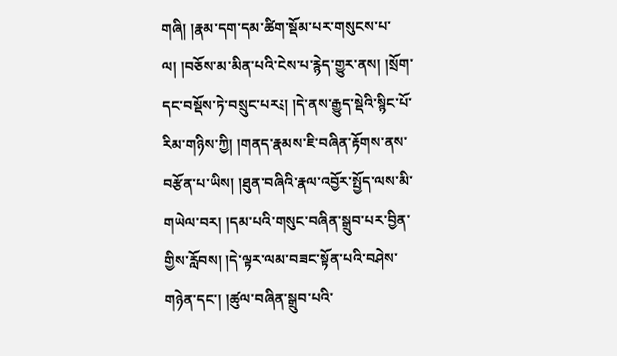གཞི། །རྣམ་དག་དམ་ཚིག་སྡོམ་པར་གསུངས་པ་ལ། །བཅོས་མ་མིན་པའི་ངེས་པ་རྙེད་གྱུར་ནས། །སྲོག་དང་བསྡོས་ཏེ་བསྲུང་པར༴། །དེ་ནས་རྒྱུད་སྡེའི་སྙིང་པོ་རིམ་གཉིས་ཀྱི། །གནད་རྣམས་ཇི་བཞིན་རྟོགས་ནས་བརྩོན་པ་ཡིས། །ཐུན་བཞིའི་རྣལ་འབྱོར་སྤྱོད་ལས་མི་གཡེལ་བར། །དམ་པའི་གསུང་བཞིན་སྒྲུབ་པར་བྱིན་གྱིས་རློབས། །དེ་ལྟར་ལམ་བཟང་སྟོན་པའི་བཤེས་གཉེན་དང་། །ཚུལ་བཞིན་སྒྲུབ་པའི་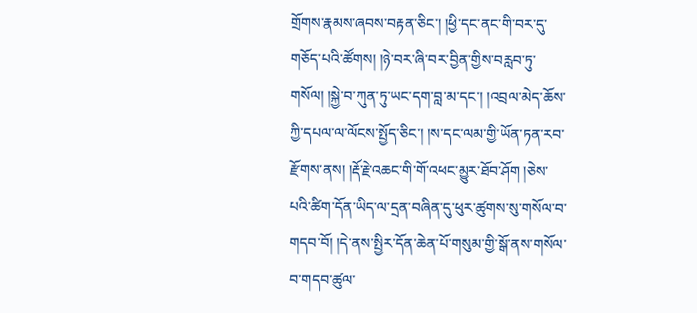གྲོགས་རྣམས་ཞབས་བརྟན་ཅིང་། །ཕྱི་དང་ནང་གི་བར་དུ་གཅོད་པའི་ཚོགས། །ཉེ་བར་ཞི་བར་བྱིན་གྱིས་བརླབ་ཏུ་གསོལ། །སྐྱེ་བ་ཀུན་ཏུ་ཡང་དག་བླ་མ་དང་། །འབྲལ་མེད་ཆོས་ཀྱི་དཔལ་ལ་ལོངས་སྤྱོད་ཅིང་། །ས་དང་ལམ་གྱི་ཡོན་ཏན་རབ་རྫོགས་ནས། །རྡོ་རྗེ་འཆང་གི་གོ་འཕང་མྱུར་ཐོབ་ཤོག །ཅེས་པའི་ཚིག་དོན་ཡིད་ལ་དྲན་བཞིན་དུ་ཕུར་ཚུགས་སུ་གསོལ་བ་གདབ་བོ། །དེ་ནས་སྤྱིར་དོན་ཆེན་པོ་གསུམ་གྱི་སྒོ་ནས་གསོལ་བ་གདབ་ཚུལ་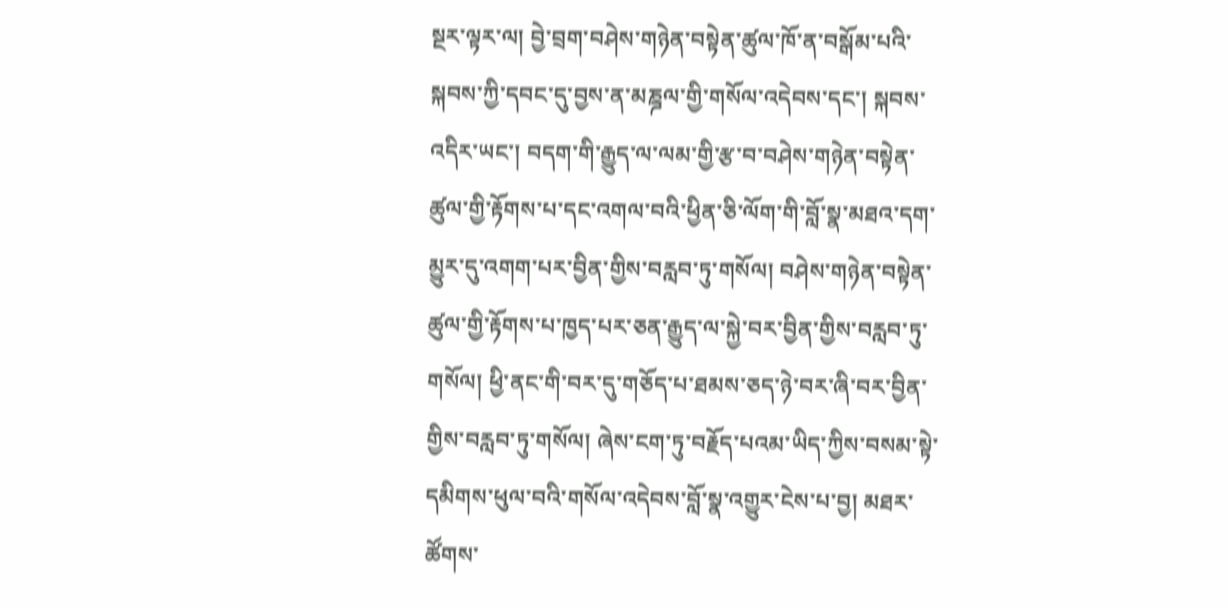སྔར་ལྟར་ལ། བྱེ་བྲག་བཤེས་གཉེན་བསྟེན་ཚུལ་ཁོ་ན་བསྒོམ་པའི་སྐབས་ཀྱི་དབང་དུ་བྱས་ན་མཎྜལ་གྱི་གསོལ་འདེབས་དང་། སྐབས་འདིར་ཡང་། བདག་གི་རྒྱུད་ལ་ལམ་གྱི་རྩ་བ་བཤེས་གཉེན་བསྟེན་ཚུལ་གྱི་རྟོགས་པ་དང་འགལ་བའི་ཕྱིན་ཅི་ལོག་གི་བློ་སྣ་མཐའ་དག་མྱུར་དུ་འགག་པར་བྱིན་གྱིས་བརླབ་ཏུ་གསོལ། བཤེས་གཉེན་བསྟེན་ཚུལ་གྱི་རྟོགས་པ་ཁྱད་པར་ཅན་རྒྱུད་ལ་སྐྱེ་བར་བྱིན་གྱིས་བརླབ་ཏུ་གསོལ། ཕྱི་ནང་གི་བར་དུ་གཅོད་པ་ཐམས་ཅད་ཉེ་བར་ཞི་བར་བྱིན་གྱིས་བརླབ་ཏུ་གསོལ། ཞེས་ངག་ཏུ་བརྗོད་པའམ་ཡིད་ཀྱིས་བསམ་སྟེ་དམིགས་ཕུལ་བའི་གསོལ་འདེབས་བློ་སྣ་འགྱུར་ངེས་པ་བྱ། མཐར་ཚོགས་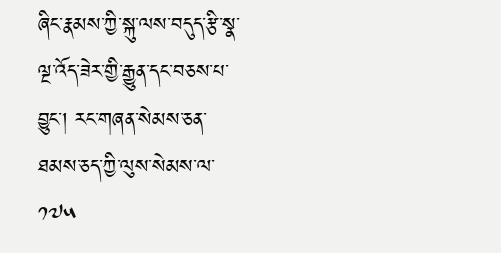ཞིང་རྣམས་ཀྱི་སྐུ་ལས་བདུད་རྩི་སྣ་ལྔ་འོད་ཟེར་གྱི་རྒྱུན་དང་བཅས་པ་བྱུང་། རང་གཞན་སེམས་ཅན་ཐམས་ཅད་ཀྱི་ལུས་སེམས་ལ་
༡༧༥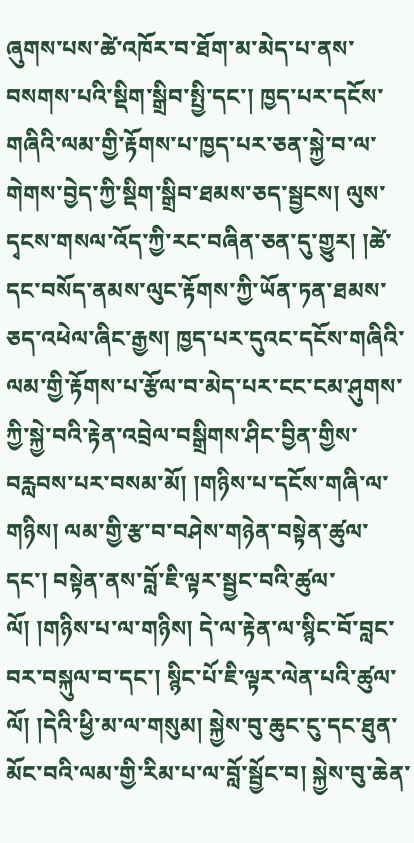ཞུགས་པས་ཚེ་འཁོར་བ་ཐོག་མ་མེད་པ་ནས་བསགས་པའི་སྡིག་སྒྲིབ་སྤྱི་དང་། ཁྱད་པར་དངོས་གཞིའི་ལམ་གྱི་རྟོགས་པ་ཁྱད་པར་ཅན་སྐྱེ་བ་ལ་གེགས་བྱེད་ཀྱི་སྡིག་སྒྲིབ་ཐམས་ཅད་སྦྱངས། ལུས་དྭངས་གསལ་འོད་ཀྱི་རང་བཞིན་ཅན་དུ་གྱུར། །ཚེ་དང་བསོད་ནམས་ལུང་རྟོགས་ཀྱི་ཡོན་ཏན་ཐམས་ཅད་འཕེལ་ཞིང་རྒྱས། ཁྱད་པར་དུའང་དངོས་གཞིའི་ལམ་གྱི་རྟོགས་པ་རྩོལ་བ་མེད་པར་ངང་ངམ་ཤུགས་ཀྱི་སྐྱེ་བའི་རྟེན་འབྲེལ་བསྒྲིགས་ཤིང་བྱིན་གྱིས་བརླབས་པར་བསམ་མོ། །གཉིས་པ་དངོས་གཞི་ལ་གཉིས། ལམ་གྱི་རྩ་བ་བཤེས་གཉེན་བསྟེན་ཚུལ་དང་། བསྟེན་ནས་བློ་ཇི་ལྟར་སྦྱང་བའི་ཚུལ་ལོ། །གཉིས་པ་ལ་གཉིས། དེ་ལ་རྟེན་ལ་སྙིང་བོ་བླང་བར་བསྐུལ་བ་དང་། སྙིང་པོ་ཇི་ལྟར་ལེན་པའི་ཚུལ་ལོ། །དེའི་ཕྱི་མ་ལ་གསུམ། སྐྱེས་བུ་ཆུང་ངུ་དང་ཐུན་མོང་བའི་ལམ་གྱི་རིམ་པ་ལ་བློ་སྦྱོང་བ། སྐྱེས་བུ་ཆེན་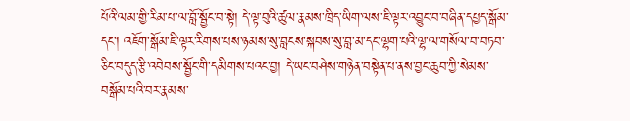པོའི་ལམ་གྱི་རིམ་པ་ལ་བློ་སྦྱོང་བ་སྟེ། དེ་ལྟ་བུའི་ཚུལ་རྣམས་ཁྲིད་ཡིག་ལས་ཇི་ལྟར་འབྱུང་བ་བཞིན་དཔྱད་སྒོམ་དང་། འཇོག་སྒོམ་ཇི་ལྟར་རིགས་པས་ཉམས་སུ་བླངས་སྐབས་སུ་བླ་མ་དང་ལྷག་པའི་ལྷ་ལ་གསོལ་བ་བཏབ་ཅིང་བདུད་རྩི་འབེབས་སྦྱོང་གི་དམིགས་པའང་བྱ། དེ་ཡང་བཤེས་གཉེན་བསྟེན་པ་ནས་བྱང་ཆུབ་ཀྱི་སེམས་བསྒོམ་པའི་བར་རྣམས་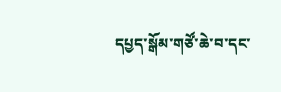དཔྱད་སྒོམ་གཙོ་ཆེ་བ་དང་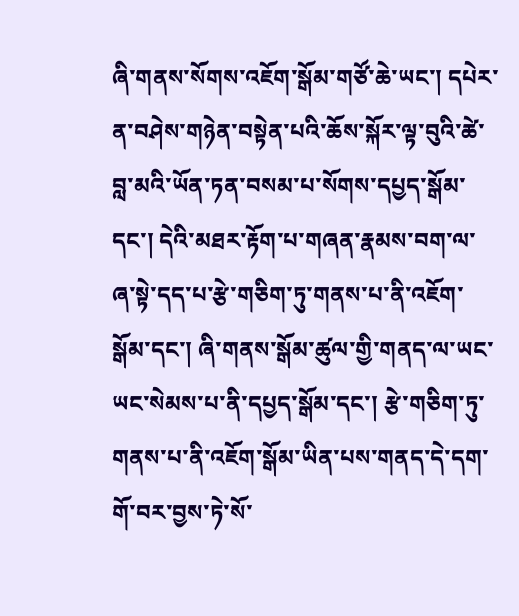ཞི་གནས་སོགས་འཇོག་སྒོམ་གཙོ་ཆེ་ཡང་། དཔེར་ན་བཤེས་གཉེན་བསྟེན་པའི་ཆོས་སྐོར་ལྟ་བུའི་ཚེ་བླ་མའི་ཡོན་ཏན་བསམ་པ་སོགས་དཔྱད་སྒོམ་དང་། དེའི་མཐར་རྟོག་པ་གཞན་རྣམས་བག་ལ་ཞ་སྟེ་དད་པ་རྩེ་གཅིག་ཏུ་གནས་པ་ནི་འཇོག་སྒོམ་དང་། ཞི་གནས་སྒོམ་ཚུལ་གྱི་གནད་ལ་ཡང་ཡང་སེམས་པ་ནི་དཔྱད་སྒོམ་དང་། རྩེ་གཅིག་ཏུ་གནས་པ་ནི་འཇོག་སྒོམ་ཡིན་པས་གནད་དེ་དག་གོ་བར་བྱས་ཏེ་སོ་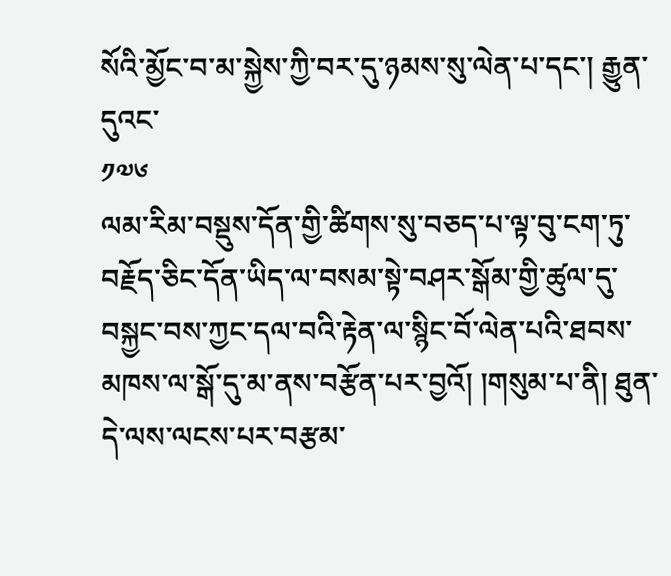སོའི་མྱོང་བ་མ་སྐྱེས་ཀྱི་བར་དུ་ཉམས་སུ་ལེན་པ་དང་། རྒྱུན་དུའང་
༡༧༦
ལམ་རིམ་བསྡུས་དོན་གྱི་ཚིགས་སུ་བཅད་པ་ལྟ་བུ་ངག་ཏུ་བརྗོད་ཅིང་དོན་ཡིད་ལ་བསམ་སྟེ་བཤར་སྒོམ་གྱི་ཚུལ་དུ་བསྐྱང་བས་ཀྱང་དལ་བའི་རྟེན་ལ་སྙིང་བོ་ལེན་པའི་ཐབས་མཁས་ལ་སྒོ་དུ་མ་ནས་བརྩོན་པར་བྱའོ། །གསུམ་པ་ནི། ཐུན་དེ་ལས་ལངས་པར་བརྩམ་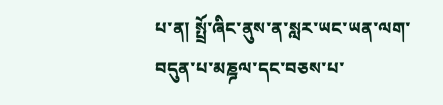པ་ན། སྤྲོ་ཞིང་ནུས་ན་སླར་ཡང་ཡན་ལག་བདུན་པ་མཎྜལ་དང་བཅས་པ་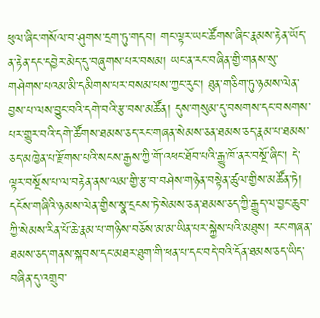ཕུལ་ཞིང་གསོལ་བ་ཤུགས་དྲག་ཏུ་གདབ། གང་ལྟར་ཡང་ཚོགས་ཞིང་རྣམས་རྟེན་ཡོད་ན་རྟེན་དང་དབྱེར་མེད་དུ་བཞུགས་པར་བསམ། ཡང་ན་རང་བཞིན་གྱི་གནས་སུ་གཤེགས་པའམ་མི་དམིགས་པར་བསམ་པས་ཀྱང་རུང་། ཐུན་གཅིག་ཏུ་ཉམས་ལེན་བྱས་པ་ལས་བྱུང་བའི་དགེ་བའི་རྩ་བས་མཚོན། དུས་གསུམ་དུ་བསགས་དང་བསགས་པར་གྱུར་བའི་དགེ་ཚོགས་ཐམས་ཅད་རང་གཞན་སེམས་ཅན་ཐམས་ཅད་རྣམ་པ་ཐམས་ཅད་མཁྱེན་པ་རྫོགས་པའི་སངས་རྒྱས་ཀྱི་གོ་འཕང་ཐོབ་པའི་རྒྱུ་ཁོ་ནར་བསྔོ་ཞིང་། དེ་ལྟར་བསྔོས་པ་ལ་བརྟེན་ནས་ལམ་གྱི་རྩ་བ་བཤེས་གཉེན་བསྟེན་ཚུལ་གྱིས་མཚོན་ཏེ། དངོས་གཞིའི་ཉམས་ལེན་གྱིས་སྣ་དྲངས་ཏེ་སེམས་ཅན་ཐམས་ཅད་ཀྱི་རྒྱུད་ལ་བྱང་ཆུབ་ཀྱི་སེམས་རིན་པོ་ཆེ་རྣམ་པ་གཉིས་བཅོས་མ་མ་ཡིན་པར་སྐྱེས་པའི་མཐུས། རང་གཞན་ཐམས་ཅད་གནས་སྐབས་དང་མཐར་ཐུག་གི་ཕན་པ་དང་བདེ་བའི་དོན་ཐམས་ཅད་ཡིད་བཞིན་དུ་འགྲུབ་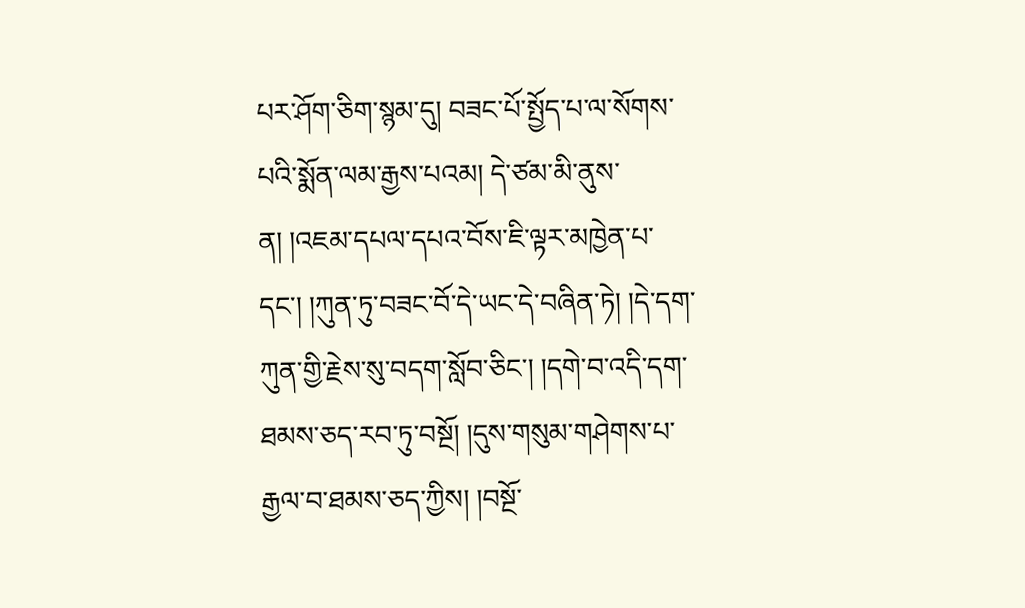པར་ཤོག་ཅིག་སྙམ་དུ། བཟང་པོ་སྤྱོད་པ་ལ་སོགས་པའི་སྨོན་ལམ་རྒྱས་པའམ། དེ་ཙམ་མི་ནུས་ན། །འཇམ་དཔལ་དཔའ་བོས་ཇི་ལྟར་མཁྱེན་པ་དང་། །ཀུན་ཏུ་བཟང་བོ་དེ་ཡང་དེ་བཞིན་ཏེ། །དེ་དག་ཀུན་གྱི་རྗེས་སུ་བདག་སློབ་ཅིང་། །དགེ་བ་འདི་དག་ཐམས་ཅད་རབ་ཏུ་བསྔོ། །དུས་གསུམ་གཤེགས་པ་རྒྱལ་བ་ཐམས་ཅད་ཀྱིས། །བསྔོ་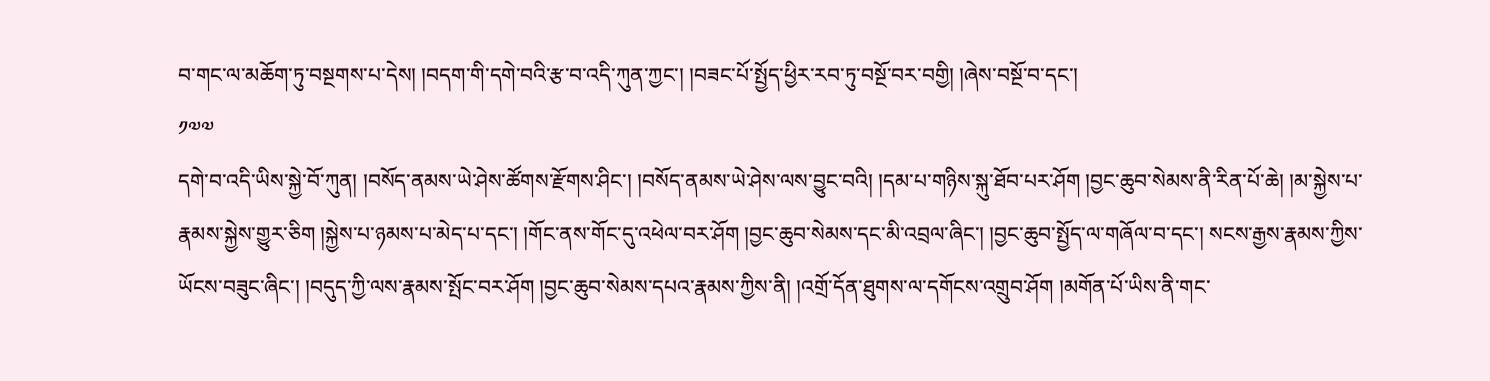བ་གང་ལ་མཆོག་ཏུ་བསྔགས་པ་དེས། །བདག་གི་དགེ་བའི་རྩ་བ་འདི་ཀུན་ཀྱང་། །བཟང་པོ་སྤྱོད་ཕྱིར་རབ་ཏུ་བསྔོ་བར་བགྱི། །ཞེས་བསྔོ་བ་དང་།
༡༧༧
དགེ་བ་འདི་ཡིས་སྐྱེ་བོ་ཀུན། །བསོད་ནམས་ཡེ་ཤེས་ཚོགས་རྫོགས་ཤིང་། །བསོད་ནམས་ཡེ་ཤེས་ལས་བྱུང་བའི། །དམ་པ་གཉིས་སྐུ་ཐོབ་པར་ཤོག །བྱང་ཆུབ་སེམས་ནི་རིན་པོ་ཆེ། །མ་སྐྱེས་པ་རྣམས་སྐྱེས་གྱུར་ཅིག །སྐྱེས་པ་ཉམས་པ་མེད་པ་དང་། །གོང་ནས་གོང་དུ་འཕེལ་བར་ཤོག །བྱང་ཆུབ་སེམས་དང་མི་འབྲལ་ཞིང་། །བྱང་ཆུབ་སྤྱོད་ལ་གཞོལ་བ་དང་། སངས་རྒྱས་རྣམས་ཀྱིས་ཡོངས་བཟུང་ཞིང་། །བདུད་ཀྱི་ལས་རྣམས་སྤོང་བར་ཤོག །བྱང་ཆུབ་སེམས་དཔའ་རྣམས་ཀྱིས་ནི། །འགྲོ་དོན་ཐུགས་ལ་དགོངས་འགྲུབ་ཤོག །མགོན་པོ་ཡིས་ནི་གང་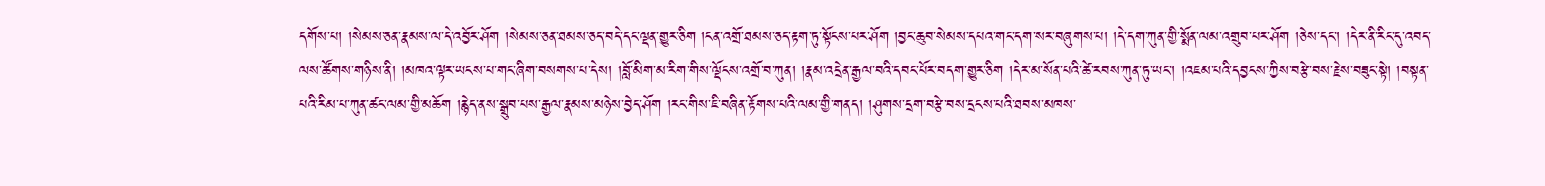དགོས་པ། །སེམས་ཅན་རྣམས་ལ་དེ་འབྱོར་ཤོག །སེམས་ཅན་ཐམས་ཅད་བདེ་དང་ལྡན་གྱུར་ཅིག །ངན་འགྲོ་ཐམས་ཅད་རྟག་ཏུ་སྟོངས་པར་ཤོག །བྱང་ཆུབ་སེམས་དཔའ་གང་དག་སར་བཞུགས་པ། །དེ་དག་ཀུན་གྱི་སྨོན་ལམ་འགྲུབ་པར་ཤོག །ཅེས་དང་། །དེར་ནི་རིང་དུ་འབད་ལས་ཚོགས་གཉིས་ནི། །མཁའ་ལྟར་ཡངས་པ་གང་ཞིག་བསགས་པ་དེས། །བློ་མིག་མ་རིག་གིས་ལྡོངས་འགྲོ་བ་ཀུན། །རྣམ་འདྲེན་རྒྱལ་བའི་དབང་པོར་བདག་གྱུར་ཅིག །དེར་མ་སོན་པའི་ཚེ་རབས་ཀུན་ཏུ་ཡང་། །འཇམ་པའི་དབྱངས་ཀྱིས་བརྩེ་བས་རྗེས་བཟུང་སྟེ། །བསྟན་པའི་རིམ་པ་ཀུན་ཚང་ལམ་གྱི་མཆོག །རྙེད་ནས་སྒྲུབ་པས་རྒྱལ་རྣམས་མཉེས་བྱེད་ཤོག །རང་གིས་ཇི་བཞིན་རྟོགས་པའི་ལམ་གྱི་གནད། །ཤུགས་དྲག་བརྩེ་བས་དྲངས་པའི་ཐབས་མཁས་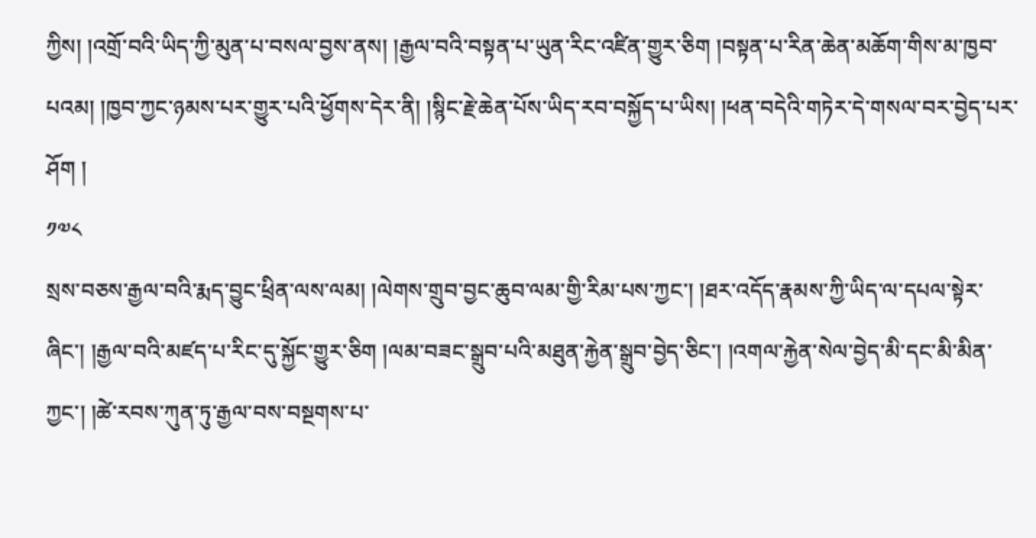ཀྱིས། །འགྲོ་བའི་ཡིད་ཀྱི་མུན་པ་བསལ་བྱས་ནས། །རྒྱལ་བའི་བསྟན་པ་ཡུན་རིང་འཛིན་གྱུར་ཅིག །བསྟན་པ་རིན་ཆེན་མཆོག་གིས་མ་ཁྱབ་པའམ། །ཁྱབ་ཀྱང་ཉམས་པར་གྱུར་པའི་ཕྱོགས་དེར་ནི། །སྙིང་རྗེ་ཆེན་པོས་ཡིད་རབ་བསྐྱོད་པ་ཡིས། །ཕན་བདེའི་གཏེར་དེ་གསལ་བར་བྱེད་པར་ཤོག །
༡༧༨
སྲས་བཅས་རྒྱལ་བའི་རྨད་བྱུང་ཕྲིན་ལས་ལམ། །ལེགས་གྲུབ་བྱང་ཆུབ་ལམ་གྱི་རིམ་པས་ཀྱང་། །ཐར་འདོད་རྣམས་ཀྱི་ཡིད་ལ་དཔལ་སྟེར་ཞིང་། །རྒྱལ་བའི་མཛད་པ་རིང་དུ་སྐྱོང་གྱུར་ཅིག །ལམ་བཟང་སྒྲུབ་པའི་མཐུན་རྐྱེན་སྒྲུབ་བྱེད་ཅིང་། །འགལ་རྐྱེན་སེལ་བྱེད་མི་དང་མི་མིན་ཀྱང་། །ཚེ་རབས་ཀུན་ཏུ་རྒྱལ་བས་བསྔགས་པ་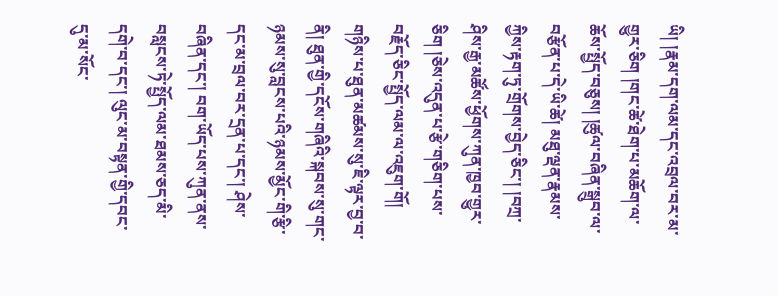ཡི། །རྣམ་དག་ལམ་དང་འབྲལ་བར་མ་གྱུར་ཅིག །གང་ཚེ་ཐེག་པ་མཆོག་ལ་ཆོས་སྤྱོད་བཅུས། །ཚུལ་བཞིན་སྒྲུབ་ལ་བརྩོན་པ་དེ་ཡི་ཚེ། མཐུ་ལྡན་རྣམས་ཀྱིས་རྟག་ཏུ་གྲོགས་བྱེད་ཅིང་། །བཀྲ་ཤིས་རྒྱ་མཚོས་ཕྱོགས་ཀུན་ཁྱབ་གྱུར་ཅིག །ཅེས་འདུན་པ་རྩེ་གཅིག་པས་བརྗོད་ཅིང་སྤྱོད་ལམ་ལ་འཇུག་གོ། གཉིས་པ་ཐུན་མཚམས་སུ་ཇི་ལྟར་བྱ་བ་ནི། ཐུན་གྱི་དངོས་གཞིའི་སྐབས་སུ་གང་ཉམས་སུ་བླངས་པའི་ཉམས་མྱོང་གི་རྩི་དང་མ་བྲལ་བར་དྲན་པ་དང་། ཤེས་བཞིན་དང་། བག་ཡོད་པས་ཀུན་ནས་བསླངས་ཏེ་སྤྱོད་ལམ་ཐམས་ཅད་མི་དགེ་བ་དང་། ལུང་མ་བསྟན་གྱི་དབང་དུ་མ་སོང་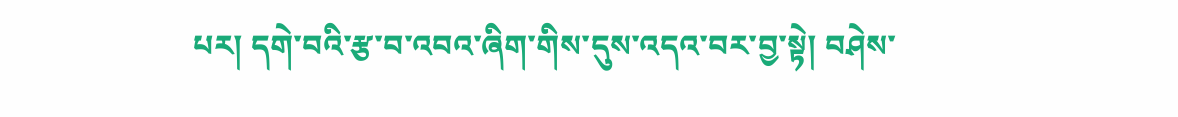པར། དགེ་བའི་རྩ་བ་འབའ་ཞིག་གིས་དུས་འདའ་བར་བྱ་སྟེ། བཤེས་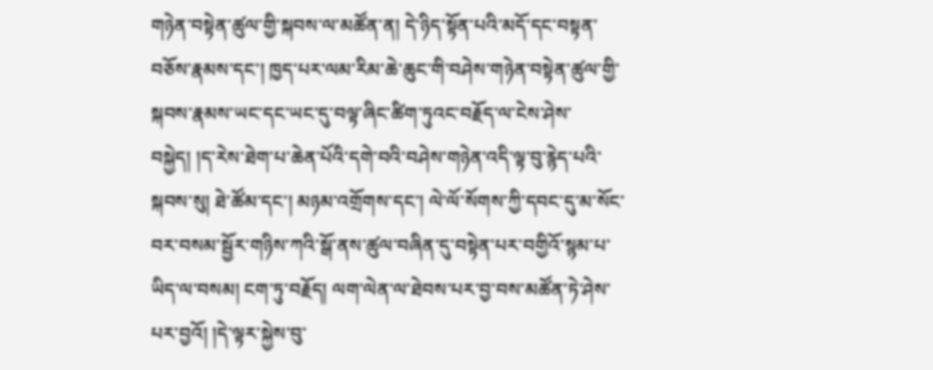གཉེན་བསྟེན་ཚུལ་གྱི་སྐབས་ལ་མཚོན་ན། དེ་ཉིད་སྟོན་པའི་མདོ་དང་བསྟན་བཅོས་རྣམས་དང་། ཁྱད་པར་ལམ་རིམ་ཆེ་ཆུང་གི་བཤེས་གཉེན་བསྟེན་ཚུལ་གྱི་སྐབས་རྣམས་ཡང་དང་ཡང་དུ་བལྟ་ཞིང་ཚིག་ཏུའང་བརྗོད་ལ་ངེས་ཤེས་བསྐྱེད། །ད་རེས་ཐེག་པ་ཆེན་པོའི་དགེ་བའི་བཤེས་གཉེན་འདི་ལྟ་བུ་རྙེད་པའི་སྐབས་སུ། ཐེ་ཚོམ་དང་། མཉམ་འགྲོགས་དང་། ལེ་ལོ་སོགས་ཀྱི་དབང་དུ་མ་སོང་བར་བསམ་སྦྱོར་གཉིས་ཀའི་སྒོ་ནས་ཚུལ་བཞིན་དུ་བསྟེན་པར་བགྱིའོ་སྙམ་པ་ཡིད་ལ་བསམ། ངག་ཏུ་བརྗོད། ལག་ལེན་ལ་ཐེབས་པར་བྱ་བས་མཚོན་ཏེ་ཤེས་པར་བྱའོ། །དེ་ལྟར་སྐྱེས་བུ་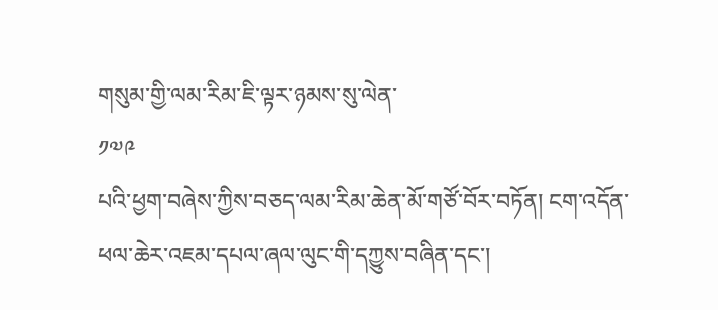གསུམ་གྱི་ལམ་རིམ་ཇི་ལྟར་ཉམས་སུ་ལེན་
༡༧༩
པའི་ཕྱག་བཞེས་ཀྱིས་བཅད་ལམ་རིམ་ཆེན་མོ་གཙོ་བོར་བཏོན། ངག་འདོན་ཕལ་ཆེར་འཇམ་དཔལ་ཞལ་ལུང་གི་དཀྱུས་བཞིན་དང་།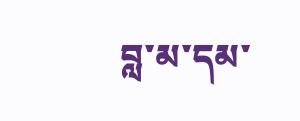བླ་མ་དམ་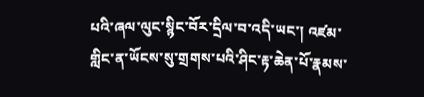པའི་ཞལ་ལུང་སྙིང་བོར་དྲིལ་བ་འདི་ཡང་། འཛམ་གླིང་ན་ཡོངས་སུ་གྲགས་པའི་ཤིང་རྟ་ཆེན་པོ་རྣམས་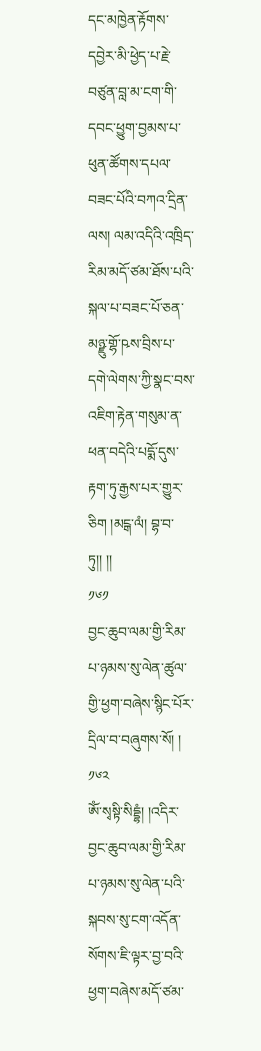དང་མཁྱེན་རྟོགས་དབྱེར་མི་ཕྱེད་པ་རྗེ་བཙུན་བླ་མ་ངག་གི་དབང་ཕྱུག་བྱམས་པ་ཕུན་ཚོགས་དཔལ་བཟང་པོའི་བཀའ་དྲིན་ལས། ལམ་འདིའི་འཁྲིད་རིམ་མདོ་ཙམ་ཐོས་པའི་སྐལ་པ་བཟང་པོ་ཅན་མཉྫུ་གྷོ་ཥས་བྲིས་པ་དགེ་ལེགས་ཀྱི་སྣང་བས་འཇིག་རྟེན་གསུམ་ན་ཕན་བདེའི་པདྨོ་དུས་རྟག་ཏུ་རྒྱས་པར་གྱུར་ཅིག །མངྒ་ལཾ། བྷ་བ་ཏུ།། །།
༡༦༡
བྱང་ཆུབ་ལམ་གྱི་རིམ་པ་ཉམས་སུ་ལེན་ཚུལ་གྱི་ཕྱག་བཞེས་སྙིང་པོར་དྲིལ་བ་བཞུགས་སོ། །
༡༦༢
ཨོཾ་སྭསྟི་སིདྡྷཾ། །འདིར་བྱང་ཆུབ་ལམ་གྱི་རིམ་པ་ཉམས་སུ་ལེན་པའི་སྐབས་སུ་ངག་འདོན་སོགས་ཇི་ལྟར་བྱ་བའི་ཕྱག་བཞེས་མདོ་ཙམ་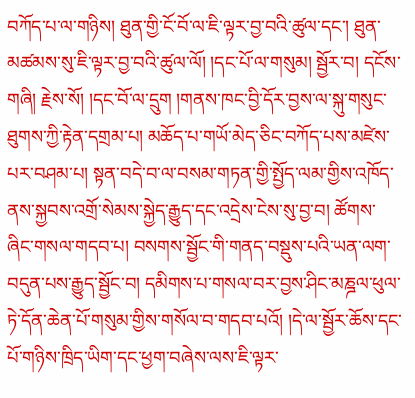བཀོད་པ་ལ་གཉིས། ཐུན་གྱི་ངོ་བོ་ལ་ཇི་ལྟར་བྱ་བའི་ཚུལ་དང་། ཐུན་མཚམས་སུ་ཇི་ལྟར་བྱ་བའི་ཚུལ་ལོ། །དང་པོ་ལ་གསུམ། སྦྱོར་བ། དངོས་གཞི། རྗེས་སོ། །དང་བོ་ལ་དྲུག །གནས་ཁང་བྱི་དོར་བྱས་ལ་སྐུ་གསུང་ཐུགས་ཀྱི་རྟེན་དགྲམ་པ། མཆོད་པ་གཡོ་མེད་ཅིང་བཀོད་པས་མཛེས་པར་བཤམ་པ། སྟན་བདེ་བ་ལ་བསམ་གཏན་གྱི་སྤྱོད་ལམ་གྱིས་འཁོད་ནས་སྐྱབས་འགྲོ་སེམས་སྐྱེད་རྒྱུད་དང་འདྲེས་ངེས་སུ་བྱ་བ། ཚོགས་ཞིང་གསལ་གདབ་པ། བསགས་སྦྱོང་གི་གནད་བསྡུས་པའི་ཡན་ལག་བདུན་པས་རྒྱུད་སྦྱོང་བ། དམིགས་པ་གསལ་བར་བྱས་ཤིང་མཎྜལ་ཕུལ་ཏེ་དོན་ཆེན་པོ་གསུམ་གྱིས་གསོལ་བ་གདབ་པའོ། །དེ་ལ་སྦྱོར་ཆོས་དང་པོ་གཉིས་ཁྲིད་ཡིག་དང་ཕྱག་བཞེས་ལས་ཇི་ལྟར་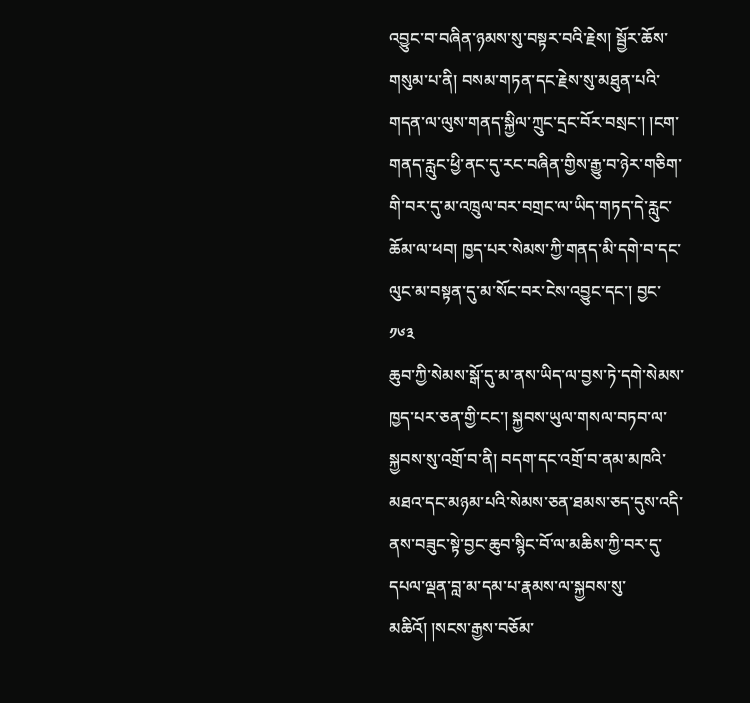འབྱུང་བ་བཞིན་ཉམས་སུ་བསྟར་བའི་རྗེས། སྦྱོར་ཆོས་གསུམ་པ་ནི། བསམ་གཏན་དང་རྗེས་སུ་མཐུན་པའི་གདན་ལ་ལུས་གནད་སྐྱིལ་ཀྲུང་དྲང་བོར་བསྲང་། །ངག་གནད་རླུང་ཕྱི་ནང་དུ་རང་བཞིན་གྱིས་རྒྱུ་བ་ཉེར་གཅིག་གི་བར་དུ་མ་འཁྲུལ་བར་བགྲང་ལ་ཡིད་གཏད་དེ་རླུང་ཆོམ་ལ་ཕབ། ཁྱད་པར་སེམས་ཀྱི་གནད་མི་དགེ་བ་དང་ལུང་མ་བསྟན་དུ་མ་སོང་བར་ངེས་འབྱུང་དང་། བྱང་
༡༦༣
ཆུབ་ཀྱི་སེམས་སྒོ་དུ་མ་ནས་ཡིད་ལ་བྱས་ཏེ་དགེ་སེམས་ཁྱད་པར་ཅན་གྱི་ངང་། སྐྱབས་ཡུལ་གསལ་བཏབ་ལ་སྐྱབས་སུ་འགྲོ་བ་ནི། བདག་དང་འགྲོ་བ་ནམ་མཁའི་མཐའ་དང་མཉམ་པའི་སེམས་ཅན་ཐམས་ཅད་དུས་འདི་ནས་བཟུང་སྟེ་བྱང་ཆུབ་སྙིང་བོ་ལ་མཆིས་ཀྱི་བར་དུ་དཔལ་ལྡན་བླ་མ་དམ་པ་རྣམས་ལ་སྐྱབས་སུ་མཆིའོ། །སངས་རྒྱས་བཅོམ་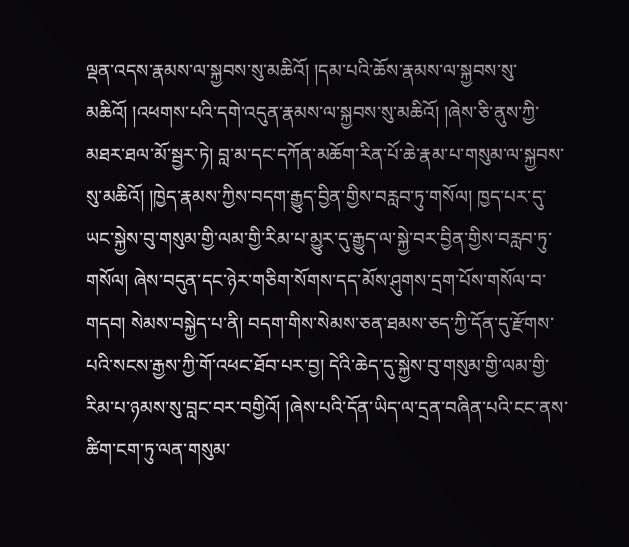ལྡན་འདས་རྣམས་ལ་སྐྱབས་སུ་མཆིའོ། །དམ་པའི་ཆོས་རྣམས་ལ་སྐྱབས་སུ་མཆིའོ། །འཕགས་པའི་དགེ་འདུན་རྣམས་ལ་སྐྱབས་སུ་མཆིའོ། །ཞེས་ཅི་ནུས་ཀྱི་མཐར་ཐལ་མོ་སྦྱར་ཏེ། བླ་མ་དང་དཀོན་མཆོག་རིན་པོ་ཆེ་རྣམ་པ་གསུམ་ལ་སྐྱབས་སུ་མཆིའོ། །ཁྱེད་རྣམས་ཀྱིས་བདག་རྒྱུད་བྱིན་གྱིས་བརླབ་ཏུ་གསོལ། ཁྱད་པར་དུ་ཡང་སྐྱེས་བུ་གསུམ་གྱི་ལམ་གྱི་རིམ་པ་མྱུར་དུ་རྒྱུད་ལ་སྐྱེ་བར་བྱིན་གྱིས་བརླབ་ཏུ་གསོལ། ཞེས་བདུན་དང་ཉེར་གཅིག་སོགས་དད་མོས་ཤུགས་དྲག་པོས་གསོལ་བ་གདབ། སེམས་བསྐྱེད་པ་ནི། བདག་གིས་སེམས་ཅན་ཐམས་ཅད་ཀྱི་དོན་དུ་རྫོགས་པའི་སངས་རྒྱས་ཀྱི་གོ་འཕང་ཐོབ་པར་བྱ། དེའི་ཆེད་དུ་སྐྱེས་བུ་གསུམ་གྱི་ལམ་གྱི་རིམ་པ་ཉམས་སུ་བླང་བར་བགྱིའོ། །ཞེས་པའི་དོན་ཡིད་ལ་དྲན་བཞིན་པའི་ངང་ནས་ཚིག་ངག་ཏུ་ལན་གསུམ་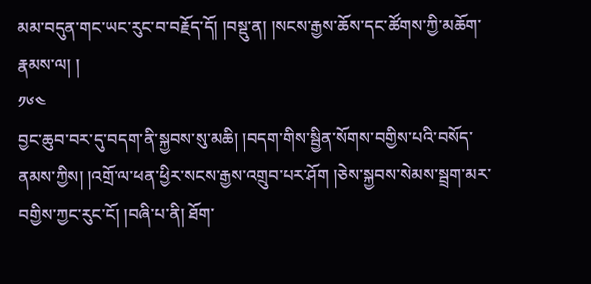མམ་བདུན་གང་ཡང་རུང་བ་བརྗོད་དོ། །བསྡུ་ན། །སངས་རྒྱས་ཆོས་དང་ཚོགས་ཀྱི་མཆོག་རྣམས་ལ། །
༡༦༤
བྱང་ཆུབ་བར་དུ་བདག་ནི་སྐྱབས་སུ་མཆི། །བདག་གིས་སྦྱིན་སོགས་བགྱིས་པའི་བསོད་ནམས་ཀྱིས། །འགྲོ་ལ་ཕན་ཕྱིར་སངས་རྒྱས་འགྲུབ་པར་ཤོག །ཅེས་སྐྱབས་སེམས་སྦྲག་མར་བགྱིས་ཀྱང་རུང་ངོ། །བཞི་པ་ནི། ཐོག་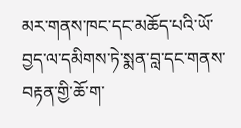མར་གནས་ཁང་དང་མཆོད་པའི་ཡོ་བྱད་ལ་དམིགས་ཏེ་སྨན་བླ་དང་གནས་བརྟན་གྱི་ཆོ་ག་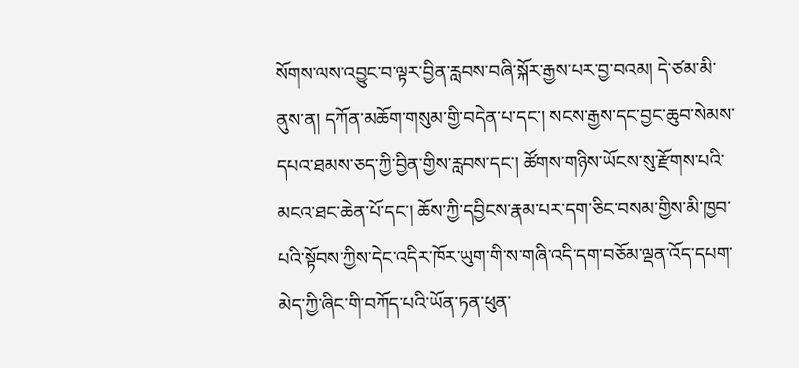སོགས་ལས་འབྱུང་བ་ལྟར་བྱིན་རླབས་བཞི་སྐོར་རྒྱས་པར་བྱ་བའམ། དེ་ཙམ་མི་ནུས་ན། དཀོན་མཆོག་གསུམ་གྱི་བདེན་པ་དང་། སངས་རྒྱས་དང་བྱང་ཆུབ་སེམས་དཔའ་ཐམས་ཅད་ཀྱི་བྱིན་གྱིས་རླབས་དང་། ཚོགས་གཉིས་ཡོངས་སུ་རྫོགས་པའི་མངའ་ཐང་ཆེན་པོ་དང་། ཆོས་ཀྱི་དབྱིངས་རྣམ་པར་དག་ཅིང་བསམ་གྱིས་མི་ཁྱབ་པའི་སྟོབས་ཀྱིས་དེང་འདིར་ཁོར་ཡུག་གི་ས་གཞི་འདི་དག་བཅོམ་ལྡན་འོད་དཔག་མེད་ཀྱི་ཞིང་གི་བཀོད་པའི་ཡོན་ཏན་ཕུན་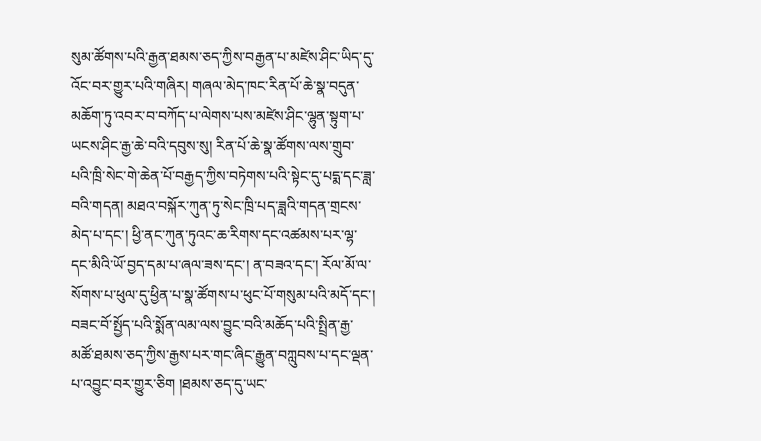སུམ་ཚོགས་པའི་རྒྱན་ཐམས་ཅད་ཀྱིས་བརྒྱན་པ་མཛེས་ཤིང་ཡིད་དུ་འོང་བར་གྱུར་པའི་གཞིར། གཞལ་མེད་ཁང་རིན་པོ་ཆེ་སྣ་བདུན་མཆོག་ཏུ་འབར་བ་བཀོད་པ་ལེགས་པས་མཛེས་ཤིང་ལྷུན་སྟུག་པ་ཡངས་ཤིང་རྒྱ་ཆེ་བའི་དབུས་སུ། རིན་པོ་ཆེ་སྣ་ཚོགས་ལས་གྲུབ་པའི་ཁྲི་སེང་གེ་ཆེན་པོ་བརྒྱད་ཀྱིས་བཏེགས་པའི་སྟེང་དུ་པདྨ་དང་ཟླ་བའི་གདན། མཐའ་བསྐོར་ཀུན་ཏུ་སེང་ཁྲི་པད་ཟླའི་གདན་གྲངས་མེད་པ་དང་། ཕྱི་ནང་ཀུན་ཏུའང་ཆ་རིགས་དང་འཚམས་པར་ལྷ་དང་མིའི་ཡོ་བྱད་དམ་པ་ཞལ་ཟས་དང་། ན་བཟའ་དང་། རོལ་མོ་ལ་སོགས་པ་ཕུལ་དུ་ཕྱིན་པ་སྣ་ཚོགས་པ་ཕུང་པོ་གསུམ་པའི་མདོ་དང་། བཟང་བོ་སྤྱོད་པའི་སྨོན་ལམ་ལས་བྱུང་བའི་མཆོད་པའི་སྤྲིན་རྒྱ་མཚོ་ཐམས་ཅད་ཀྱིས་རྒྱས་པར་གང་ཞིང་རྒྱུན་བཀླུབས་པ་དང་ལྡན་པ་འབྱུང་བར་གྱུར་ཅིག །ཐམས་ཅད་དུ་ཡང་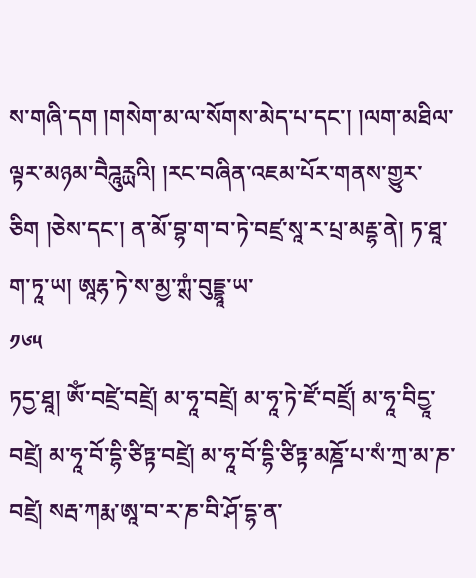ས་གཞི་དག །གསེག་མ་ལ་སོགས་མེད་པ་དང་། །ལག་མཐིལ་ལྟར་མཉམ་བཻཌཱུརྻའི། །རང་བཞིན་འཇམ་པོར་གནས་གྱུར་ཅིག །ཅེས་དང་། ན་མོ་བྷ་ག་བ་ཏེ་བཛྲ་སཱ་ར་པྲ་མརྡྷ་ནེ། ཏ་ཐཱ་ག་ཏཱ་ཡ། ཨཱརྷ་ཏེ་ས་མྱ་ཀྶཾ་བུདྡྷཱ་ཡ་
༡༦༥
ཏདྱ་ཐཱ། ཨོཾ་བཛྲེ་བཛྲེ། མ་ཧཱ་བཛྲེ། མ་ཧཱ་ཏེ་ཛོ་བཛྲོ། མ་ཧཱ་བིདྱཱ་བཛྲེ། མ་ཧཱ་བོ་དྷི་ཙིཏྟ་བཛྲེ། མ་ཧཱ་བོ་དྷི་ཙིཏྟ་མཎྜོ་པ་སཾ་ཀྲ་མ་ཎ་བཛྲེ། སརྦ་ཀརྨ་ཨཱ་བ་ར་ཎ་བི་ཤོ་དྷ་ན་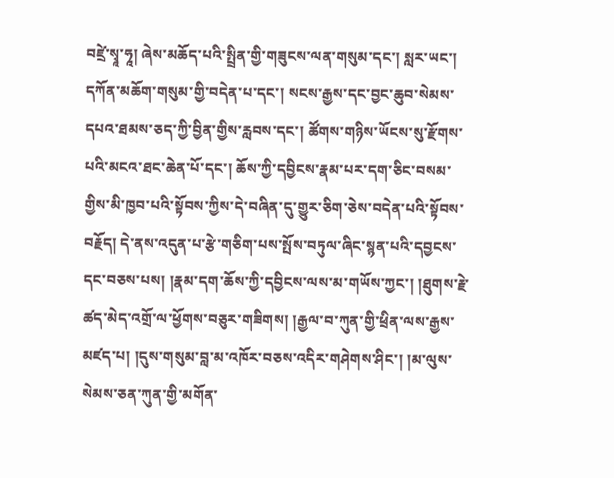བཛྲེ་སྭཱ་ཧཱ། ཞེས་མཆོད་པའི་སྤྲིན་གྱི་གཟུངས་ལན་གསུམ་དང་། སླར་ཡང་། དཀོན་མཆོག་གསུམ་གྱི་བདེན་པ་དང་། སངས་རྒྱས་དང་བྱང་ཆུབ་སེམས་དཔའ་ཐམས་ཅད་ཀྱི་བྱིན་གྱིས་རླབས་དང་། ཚོགས་གཉིས་ཡོངས་སུ་རྫོགས་པའི་མངའ་ཐང་ཆེན་པོ་དང་། ཆོས་ཀྱི་དབྱིངས་རྣམ་པར་དག་ཅིང་བསམ་གྱིས་མི་ཁྱབ་པའི་སྟོབས་ཀྱིས་དེ་བཞིན་དུ་གྱུར་ཅིག་ཅེས་བདེན་པའི་སྟོབས་བརྗོད། དེ་ནས་འདུན་པ་རྩེ་གཅིག་པས་སྤོས་བཏུལ་ཞིང་སྙན་པའི་དབྱངས་དང་བཅས་པས། །རྣམ་དག་ཆོས་ཀྱི་དབྱིངས་ལས་མ་གཡོས་ཀྱང་། །ཐུགས་རྗེ་ཚད་མེད་འགྲོ་ལ་ཕྱོགས་བཅུར་གཟིགས། །རྒྱལ་བ་ཀུན་གྱི་ཕྲིན་ལས་རྒྱས་མཛད་པ། །དུས་གསུམ་བླ་མ་འཁོར་བཅས་འདིར་གཤེགས་ཤིང་། །མ་ལུས་སེམས་ཅན་ཀུན་གྱི་མགོན་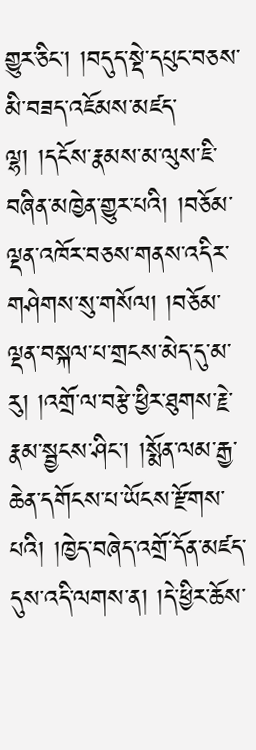གྱུར་ཅིང་། །བདུད་སྡེ་དཔུང་བཅས་མི་བཟད་འཇོམས་མཛད་ལྷ། །དངོས་རྣམས་མ་ལུས་ཇི་བཞིན་མཁྱེན་གྱུར་པའི། །བཅོམ་ལྡན་འཁོར་བཅས་གནས་འདིར་གཤེགས་སུ་གསོལ། །བཅོམ་ལྡན་བསྐལ་པ་གྲངས་མེད་དུ་མ་རུ། །འགྲོ་ལ་བརྩེ་ཕྱིར་ཐུགས་རྗེ་རྣམ་སྦྱངས་ཤིང་། །སྨོན་ལམ་རྒྱ་ཆེན་དགོངས་པ་ཡོངས་རྫོགས་པའི། །ཁྱེད་བཞེད་འགྲོ་དོན་མཛད་དུས་འདི་ལགས་ན། །དེ་ཕྱིར་ཆོས་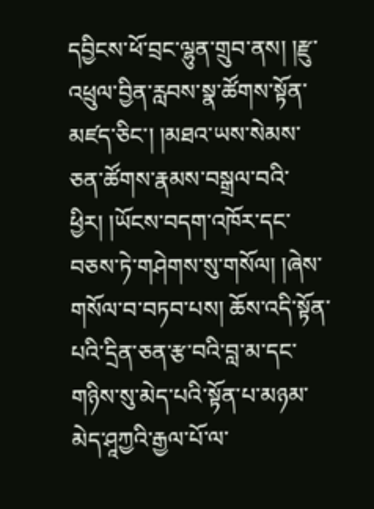དབྱིངས་ཕོ་བྲང་ལྷུན་གྲུབ་ནས། །རྫུ་འཕྲུལ་བྱིན་རླབས་སྣ་ཚོགས་སྟོན་མཛད་ཅིང་། །མཐའ་ཡས་སེམས་ཅན་ཚོགས་རྣམས་བསྒྲལ་བའི་ཕྱིར། །ཡོངས་བདག་འཁོར་དང་བཅས་ཏེ་གཤེགས་སུ་གསོལ། །ཞེས་གསོལ་བ་བཏབ་པས། ཆོས་འདི་སྟོན་པའི་དྲིན་ཅན་རྩ་བའི་བླ་མ་དང་གཉིས་སུ་མེད་པའི་སྟོན་པ་མཉམ་མེད་ཤཱཀྱའི་རྒྱལ་པོ་ལ་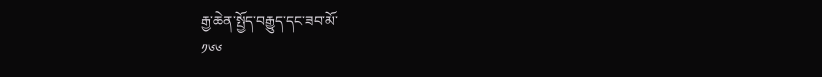རྒྱ་ཆེན་སྤྱོད་བརྒྱུད་དང་ཟབ་མོ་
༡༦༦